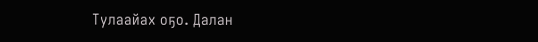Тулаайах оҕо. Далан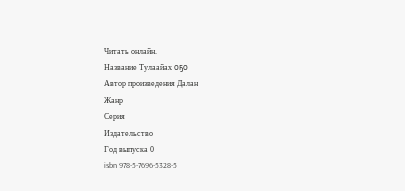Читать онлайн.
Название Тулаайах оҕо
Автор произведения Далан
Жанр
Серия
Издательство
Год выпуска 0
isbn 978-5-7696-5328-5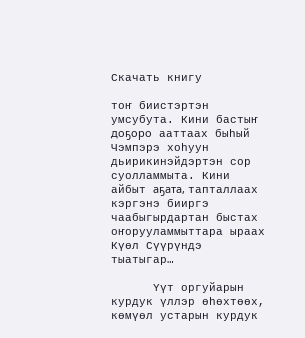Скачать книгу

тоҥ биистэртэн умсубута. Кини бастыҥ доҕоро ааттаах быһый Чэмпэрэ хоһуун дьирикинэйдэртэн сор суолламмыта. Кини айбыт аҕата, тапталлаах кэргэнэ бииргэ чаабыгырдартан быстах оҥорууламмыттара ыраах Күөл Сүүрүндэ тыатыгар…

      Үүт оргуйарын курдук үллэр өһөхтөөх, көмүөл устарын курдук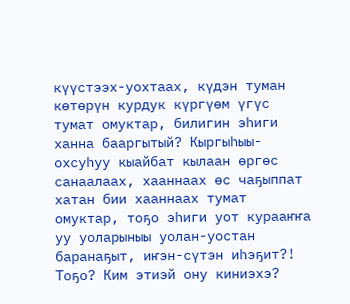күүстээх-уохтаах, күдэн туман көтөрүн курдук күргүөм үгүс тумат омуктар, билигин эһиги ханна бааргытый? Кыргыһыы-охсуһуу кыайбат кылаан өргөс санаалаах, хааннаах өс чаҕыппат хатан бии хааннаах тумат омуктар, тоҕо эһиги уот курааҥҥа уу уоларыныы уолан-уостан баранаҕыт, иҥэн-сүтэн иһэҕит?! Тоҕо? Ким этиэй ону киниэхэ?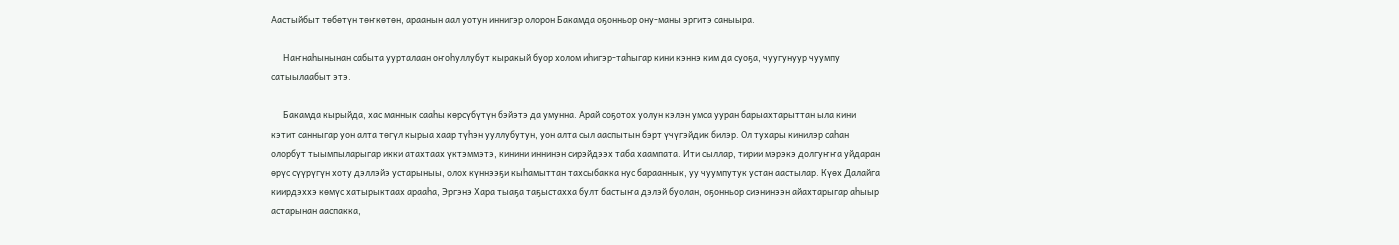Аастыйбыт төбөтүн төҥкөтөн, араанын аал уотун иннигэр олорон Бакамда оҕонньор ону-маны эргитэ саныыра.

      Наҥнаһынынан сабыта уурталаан оҥоһуллубут кыракый буор холом иһигэр-таһыгар кини кэннэ ким да суоҕа, чуугунуур чуумпу сатыылаабыт этэ.

      Бакамда кырыйда, хас маннык сааһы көрсүбүтүн бэйэтэ да умунна. Арай соҕотох уолун кэлэн умса ууран барыахтарыттан ыла кини кэтит санныгар уон алта төгүл кырыа хаар түһэн ууллубутун, уон алта сыл ааспытын бэрт үчүгэйдик билэр. Ол тухары кинилэр саһан олорбут тыымпыларыгар икки атахтаах үктэммэтэ, кинини иннинэн сирэйдээх таба хаампата. Ити сыллар, тирии мэрэкэ долгуҥҥа уйдаран өрүс сүүрүгүн хоту дэллэйэ устарыныы, олох күннээҕи кыһамыттан тахсыбакка нус барааннык, уу чуумпутук устан аастылар. Күөх Далайга киирдэххэ көмүс хатырыктаах арааһа, Эргэнэ Хара тыаҕа таҕыстахха булт бастыҥа дэлэй буолан, оҕонньор сиэнинээн айахтарыгар аһыыр астарынан ааспакка,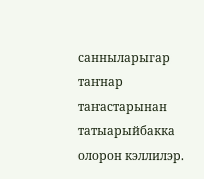санныларыгар таҥнар таҥастарынан татыарыйбакка олорон кэллилэр.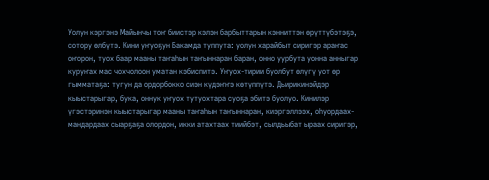Уолун кэргэнэ Майынчы тоҥ биистэр кэлэн барбыттарын кэнниттэн өрүттүбэтэҕэ, сотору өлбүтэ. Кини уҥуоҕун Бакамда туппута: уолун харайбыт сиригэр араҥас оҥорон, туох баар мааны таҥаһын таҥыннаран баран, онно уурбута уонна анныгар куруҥах мас чохчолоон уматан кэбиспитэ. Уҥуох-тирии буолбут өлүгү уот өр гымматаҕа: тугун да ордорбокко сиэн күдэҥҥэ көтүппүтэ. Дьирикинэйдэр кыыстарыгар, бука, оннук уҥуох тутуохтара суоҕа эбитэ буолуо. Кинилэр үгэстэринэн кыыстарыгар мааны таҥаһын таҥыннаран, киэргэллээх, оһуордаах-мандардаах сыарҕаҕа олордон, икки атахтаах тиийбэт, сылдьыбат ыраах сиригэр,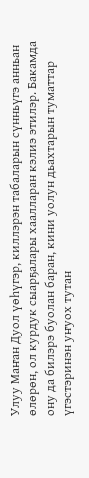Улуу Маҥан Дуол үөһүгэр, киллэрэн табаларын сүнньүгэ анньан өлөрөн, ол курдук сыарҕалары хаалларан кэлиэ этилэр. Бакамда ону да билэрэ буолан баран, кини уолун дьахтарын туматтар үгэстэринэн уҥуох тутан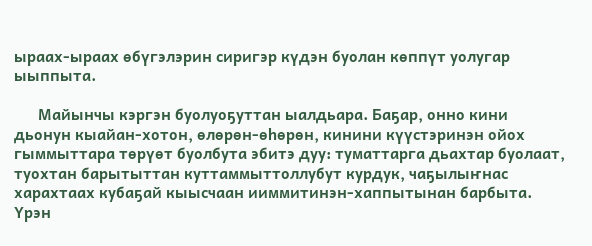ыраах-ыраах өбүгэлэрин сиригэр күдэн буолан көппүт уолугар ыыппыта.

      Майынчы кэргэн буолуоҕуттан ыалдьара. Баҕар, онно кини дьонун кыайан-хотон, өлөрөн-өһөрөн, кинини күүстэринэн ойох гыммыттара төрүөт буолбута эбитэ дуу: туматтарга дьахтар буолаат, туохтан барытыттан куттаммыттоллубут курдук, чаҕылыҥнас харахтаах кубаҕай кыысчаан ииммитинэн-хаппытынан барбыта. Үрэн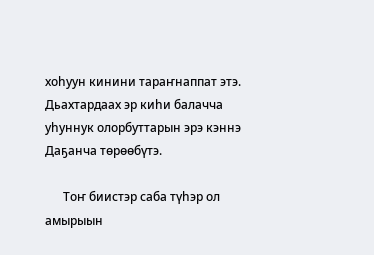хоһуун кинини тараҥнаппат этэ. Дьахтардаах эр киһи балачча уһуннук олорбуттарын эрэ кэннэ Даҕанча төрөөбүтэ.

      Тоҥ биистэр саба түһэр ол амырыын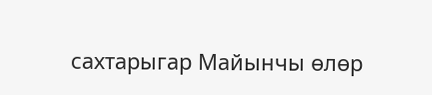сахтарыгар Майынчы өлөр